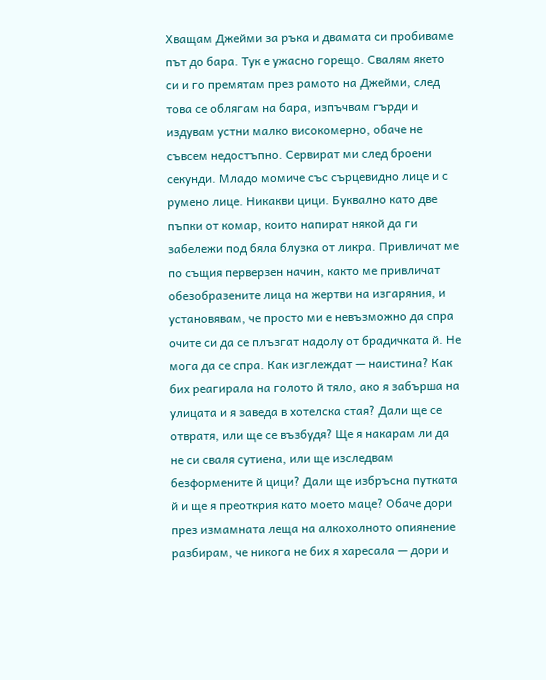Хващам Джейми за ръка и двамата си пробиваме път до бара. Тук е ужасно горещо. Свалям якето си и го премятам през рамото на Джейми, след това се облягам на бара, изпъчвам гърди и издувам устни малко високомерно, обаче не съвсем недостъпно. Сервират ми след броени секунди. Младо момиче със сърцевидно лице и с румено лице. Никакви цици. Буквално като две пъпки от комар, които напират някой да ги забележи под бяла блузка от ликра. Привличат ме по същия перверзен начин, както ме привличат обезобразените лица на жертви на изгаряния, и установявам, че просто ми е невъзможно да спра очите си да се плъзгат надолу от брадичката й. Не мога да се спра. Как изглеждат — наистина? Как бих реагирала на голото й тяло, ако я забърша на улицата и я заведа в хотелска стая? Дали ще се отвратя, или ще се възбудя? Ще я накарам ли да не си сваля сутиена, или ще изследвам безформените й цици? Дали ще избръсна путката й и ще я преоткрия като моето маце? Обаче дори през измамната леща на алкохолното опиянение разбирам, че никога не бих я харесала — дори и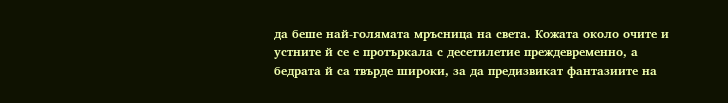да беше най-голямата мръсница на света. Кожата около очите и устните й се е протъркала с десетилетие преждевременно, а бедрата й са твърде широки, за да предизвикат фантазиите на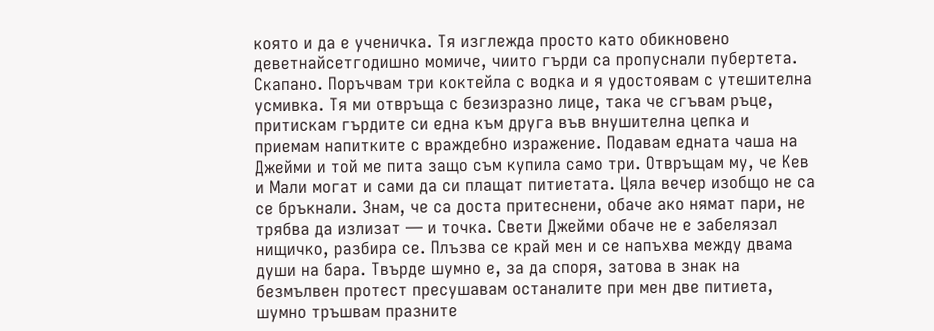която и да е ученичка. Тя изглежда просто като обикновено деветнайсетгодишно момиче, чиито гърди са пропуснали пубертета. Скапано. Поръчвам три коктейла с водка и я удостоявам с утешителна усмивка. Тя ми отвръща с безизразно лице, така че сгъвам ръце, притискам гърдите си една към друга във внушителна цепка и приемам напитките с враждебно изражение. Подавам едната чаша на Джейми и той ме пита защо съм купила само три. Отвръщам му, че Кев и Мали могат и сами да си плащат питиетата. Цяла вечер изобщо не са се бръкнали. Знам, че са доста притеснени, обаче ако нямат пари, не трябва да излизат — и точка. Свети Джейми обаче не е забелязал нищичко, разбира се. Плъзва се край мен и се напъхва между двама души на бара. Твърде шумно е, за да споря, затова в знак на безмълвен протест пресушавам останалите при мен две питиета, шумно тръшвам празните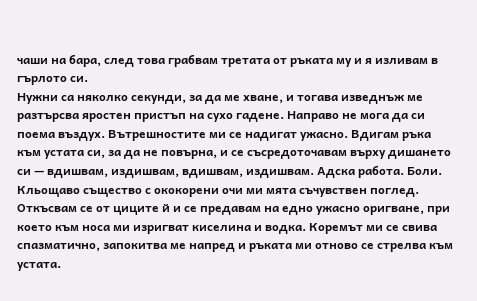чаши на бара, след това грабвам третата от ръката му и я изливам в гърлото си.
Нужни са няколко секунди, за да ме хване, и тогава изведнъж ме разтърсва яростен пристъп на сухо гадене. Направо не мога да си поема въздух. Вътрешностите ми се надигат ужасно. Вдигам ръка към устата си, за да не повърна, и се съсредоточавам върху дишането си — вдишвам, издишвам, вдишвам, издишвам. Адска работа. Боли.
Кльощаво същество с ококорени очи ми мята съчувствен поглед. Откъсвам се от циците й и се предавам на едно ужасно оригване, при което към носа ми изригват киселина и водка. Коремът ми се свива спазматично, запокитва ме напред и ръката ми отново се стрелва към устата.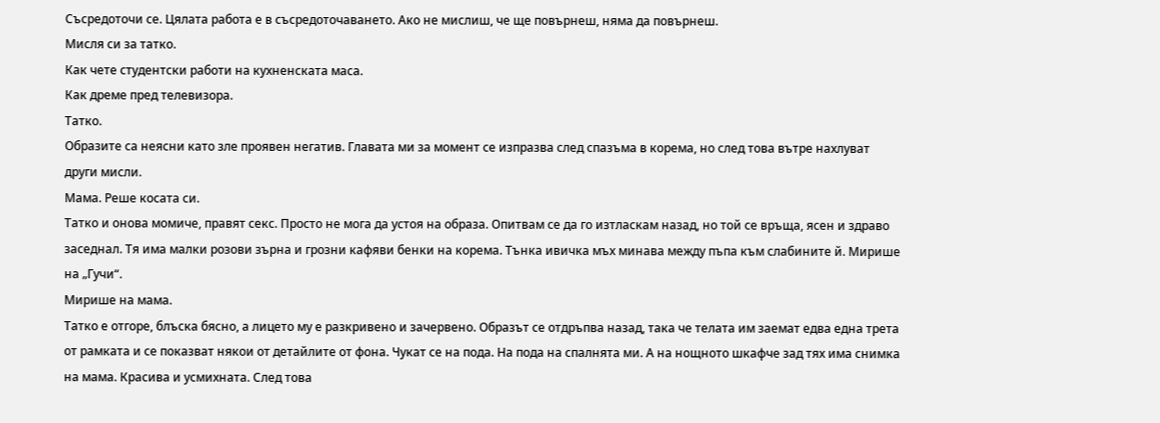Съсредоточи се. Цялата работа е в съсредоточаването. Ако не мислиш, че ще повърнеш, няма да повърнеш.
Мисля си за татко.
Как чете студентски работи на кухненската маса.
Как дреме пред телевизора.
Татко.
Образите са неясни като зле проявен негатив. Главата ми за момент се изпразва след спазъма в корема, но след това вътре нахлуват други мисли.
Мама. Реше косата си.
Татко и онова момиче, правят секс. Просто не мога да устоя на образа. Опитвам се да го изтласкам назад, но той се връща, ясен и здраво заседнал. Тя има малки розови зърна и грозни кафяви бенки на корема. Тънка ивичка мъх минава между пъпа към слабините й. Мирише на „Гучи“.
Мирише на мама.
Татко е отгоре, блъска бясно, а лицето му е разкривено и зачервено. Образът се отдръпва назад, така че телата им заемат едва една трета от рамката и се показват някои от детайлите от фона. Чукат се на пода. На пода на спалнята ми. А на нощното шкафче зад тях има снимка на мама. Красива и усмихната. След това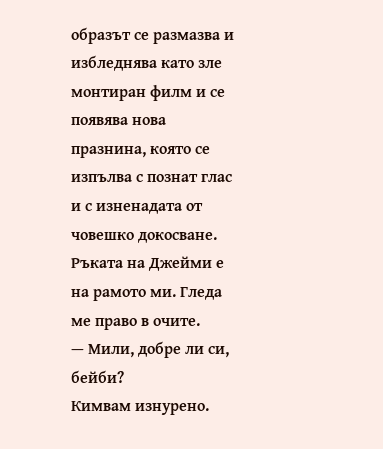образът се размазва и избледнява като зле монтиран филм и се появява нова празнина, която се изпълва с познат глас и с изненадата от човешко докосване. Ръката на Джейми е на рамото ми. Гледа ме право в очите.
— Мили, добре ли си, бейби?
Кимвам изнурено.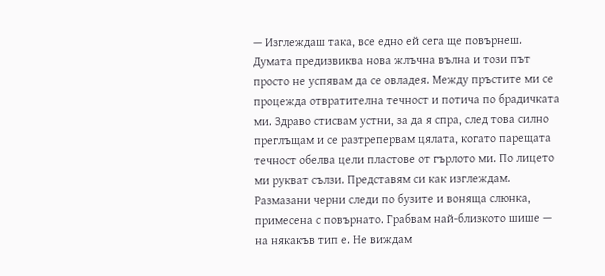— Изглеждаш така, все едно ей сега ще повърнеш.
Думата предизвиква нова жлъчна вълна и този път просто не успявам да се овладея. Между пръстите ми се процежда отвратителна течност и потича по брадичката ми. Здраво стисвам устни, за да я спра, след това силно преглъщам и се разтрепервам цялата, когато парещата течност обелва цели пластове от гърлото ми. По лицето ми рукват сълзи. Представям си как изглеждам. Размазани черни следи по бузите и воняща слюнка, примесена с повърнато. Грабвам най-близкото шише — на някакъв тип е. Не виждам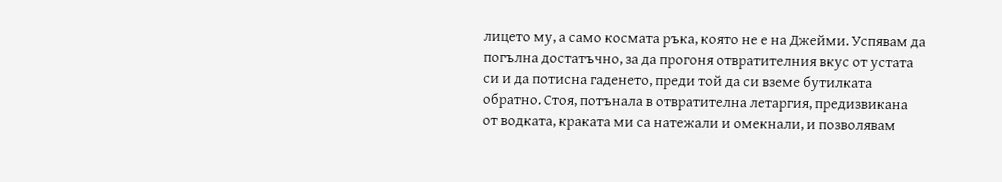лицето му, а само космата ръка, която не е на Джейми. Успявам да погълна достатъчно, за да прогоня отвратителния вкус от устата си и да потисна гаденето, преди той да си вземе бутилката обратно. Стоя, потънала в отвратителна летаргия, предизвикана от водката, краката ми са натежали и омекнали, и позволявам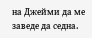на Джейми да ме заведе да седна.